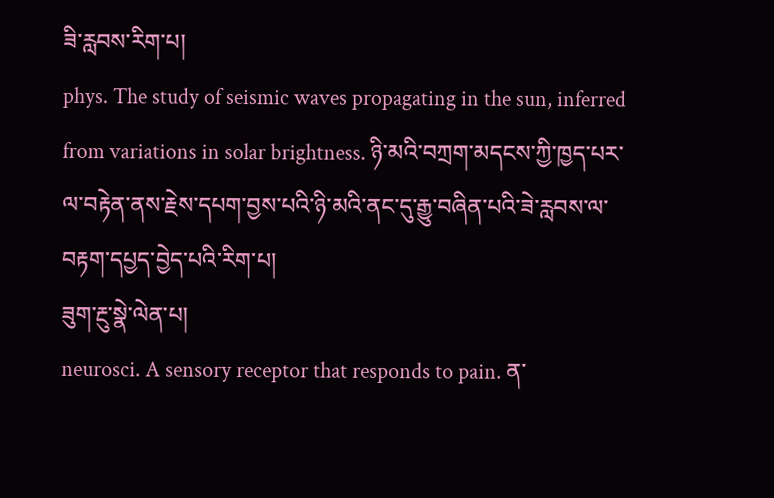ཟི་རླབས་རིག་པ།
phys. The study of seismic waves propagating in the sun, inferred from variations in solar brightness. ཉི་མའི་བཀྲག་མདངས་ཀྱི་ཁྱད་པར་ལ་བརྟེན་ནས་རྗེས་དཔག་བྱས་པའི་ཉི་མའི་ནང་དུ་རྒྱུ་བཞིན་པའི་ཟེ་རླབས་ལ་བརྟག་དཔྱད་བྱེད་པའི་རིག་པ།
ཟུག་རྔུ་སྣེ་ལེན་པ།
neurosci. A sensory receptor that responds to pain. ན་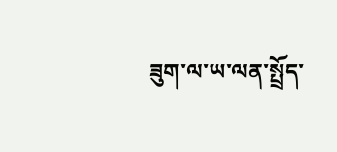ཟུག་ལ་ཡ་ལན་སྤྲོད་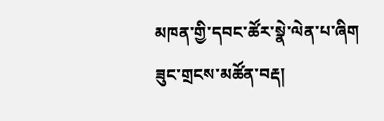མཁན་གྱི་དབང་ཚོར་སྣེ་ལེན་པ་ཞིག
ཟུང་གྲངས་མཚོན་བརྡ།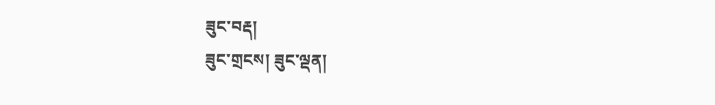ཟུང་བརྡ།
ཟུང་གྲངས། ཟུང་ལྡན།